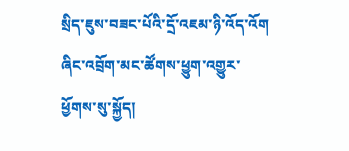སྲིད་ཇུས་བཟང་པོའི་དྲོ་འཇམ་ཉི་འོད་འོག ཞིང་འབྲོག་མང་ཚོགས་ཕྱུག་འགྱུར་ཕྱོགས་སུ་སྐྱོད།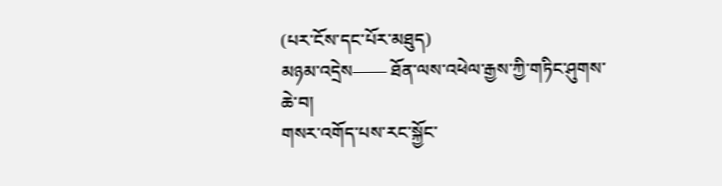(པར་ངོས་དང་པོར་མཐུད)
མཉམ་འདྲེས—— ཐོན་ལས་འཕེལ་རྒྱས་ཀྱི་གཏིང་ཤུགས་ཆེ་བ།
གསར་འགོད་པས་རང་སྐྱོང་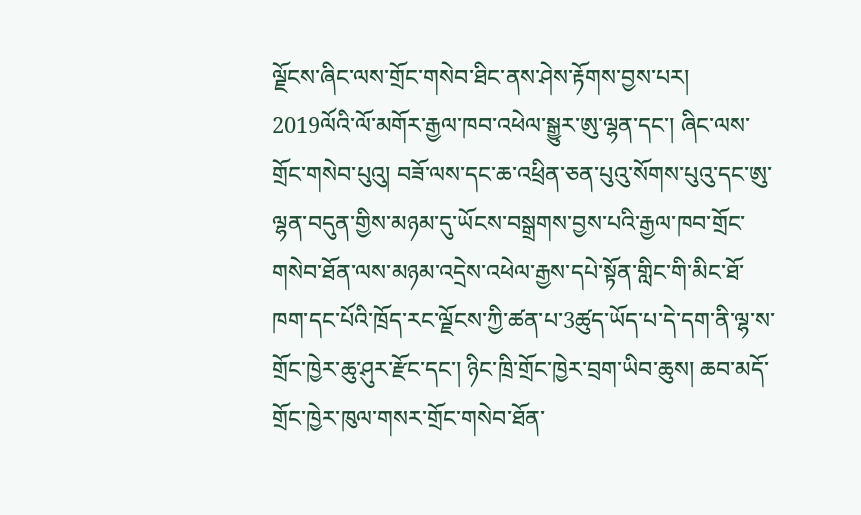ལྗོངས་ཞིང་ལས་གྲོང་གསེབ་ཐིང་ནས་ཤེས་རྟོགས་བྱས་པར། 2019ལོའི་ལོ་མགོར་རྒྱལ་ཁབ་འཕེལ་སྒྱུར་ཨུ་ལྷན་དང་། ཞིང་ལས་གྲོང་གསེབ་པུའུ། བཟོ་ལས་དང་ཆ་འཕྲིན་ཅན་པུའུ་སོགས་པུའུ་དང་ཨུ་ལྷན་བདུན་གྱིས་མཉམ་དུ་ཡོངས་བསྒྲགས་བྱས་པའི་རྒྱལ་ཁབ་གྲོང་གསེབ་ཐོན་ལས་མཉམ་འདྲེས་འཕེལ་རྒྱས་དཔེ་སྟོན་གླིང་གི་མིང་ཐོ་ཁག་དང་པོའི་ཁྲོད་རང་ལྗོངས་ཀྱི་ཚན་པ་3ཚུད་ཡོད་པ་དེ་དག་ནི་ལྷ་ས་གྲོང་ཁྱེར་ཆུ་ཤུར་རྫོང་དང་། ཉིང་ཁྲི་གྲོང་ཁྱེར་བྲག་ཡིབ་ཆུས། ཆབ་མདོ་གྲོང་ཁྱེར་ཁུལ་གསར་གྲོང་གསེབ་ཐོན་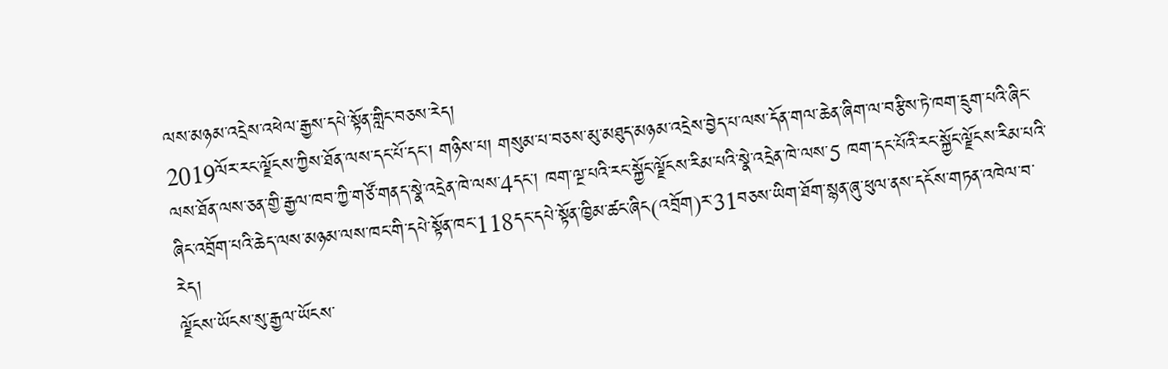ལས་མཉམ་འདྲེས་འཕེལ་རྒྱས་དཔེ་སྟོན་གླིང་བཅས་རེད།
2019ལོར་རང་ལྗོངས་ཀྱིས་ཐོན་ལས་དང་པོ་དང་། གཉིས་པ། གསུམ་པ་བཅས་མུ་མཐུད་མཉམ་འདྲེས་བྱེད་པ་ལས་དོན་གལ་ཆེན་ཞིག་ལ་བརྩིས་ཏེ་ཁག་དྲུག་པའི་ཞིང་ལས་ཐོན་ལས་ཅན་གྱི་རྒྱལ་ཁབ་ཀྱི་གཙོ་གནད་སྣེ་འདྲེན་ཁེ་ལས་4དང་། ཁག་ལྔ་པའི་རང་སྐྱོང་ལྗོངས་རིམ་པའི་སྣེ་འདྲེན་ཁེ་ལས་5 ཁག་དང་པོའི་རང་སྐྱོང་ལྗོངས་རིམ་པའི་ཞིང་འབྲོག་པའི་ཆེད་ལས་མཉམ་ལས་ཁང་གི་དཔེ་སྟོན་ཁང་118དང་དཔེ་སྟོན་ཁྱིམ་ཚང་ཞིང(འབྲོག)ར་31བཅས་ཡིག་ཐོག་སྙན་ཞུ་ཕུལ་ནས་དངོས་གཏན་འཁེལ་བ་རེད།
ལྗོངས་ཡོངས་སུ་རྒྱལ་ཡོངས་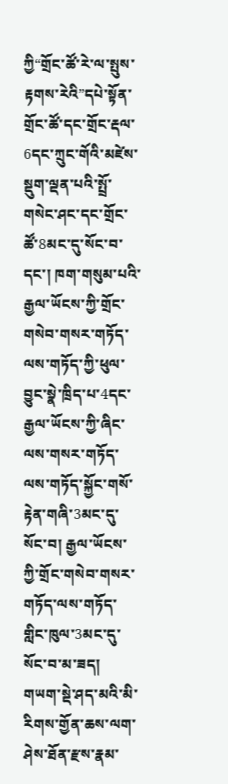ཀྱི“གྲོང་ཚོ་རེ་ལ་སྤུས་རྟགས་རེའི”དཔེ་སྟོན་གྲོང་ཚོ་དང་གྲོང་རྡལ་6དང་ཀྲུང་གོའི་མཛེས་སྡུག་ལྡན་པའི་སྤྲོ་གསེང་ཤང་དང་གྲོང་ཚོ་8མང་དུ་སོང་བ་དང་། ཁག་གསུམ་པའི་རྒྱལ་ཡོངས་ཀྱི་གྲོང་གསེབ་གསར་གཏོད་ལས་གཏོད་ཀྱི་ཕུལ་བྱུང་སྣེ་ཁྲིད་པ་4དང་རྒྱལ་ཡོངས་ཀྱི་ཞིང་ལས་གསར་གཏོད་ལས་གཏོད་སྐྱོང་གསོ་རྟེན་གཞི་3མང་དུ་སོང་བ། རྒྱལ་ཡོངས་ཀྱི་གྲོང་གསེབ་གསར་གཏོད་ལས་གཏོད་གླིང་ཁུལ་3མང་དུ་སོང་བ་མ་ཟད། གཡག་སྡེ་ཤད་མའི་མི་རིགས་གྱོན་ཆས་ལག་ཤེས་ཐོན་རྫས་རྣམ་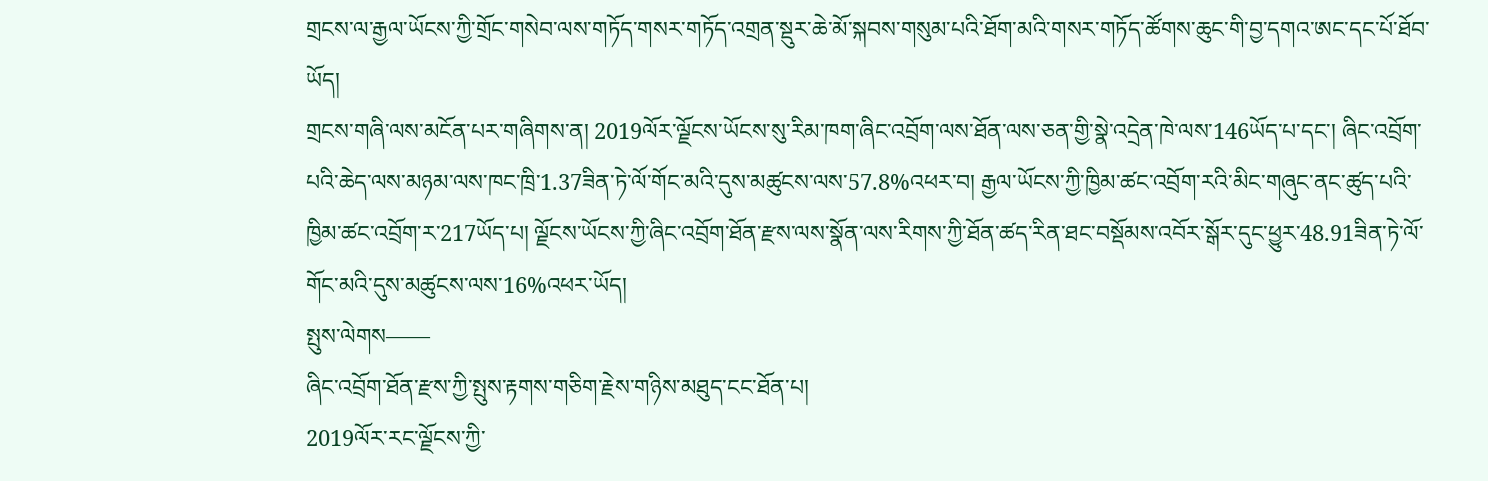གྲངས་ལ་རྒྱལ་ཡོངས་ཀྱི་གྲོང་གསེབ་ལས་གཏོད་གསར་གཏོད་འགྲན་སྡུར་ཆེ་མོ་སྐབས་གསུམ་པའི་ཐོག་མའི་གསར་གཏོད་ཚོགས་ཆུང་གི་བྱ་དགའ་ཨང་དང་པོ་ཐོབ་ཡོད།
གྲངས་གཞི་ལས་མངོན་པར་གཞིགས་ན། 2019ལོར་ལྗོངས་ཡོངས་སུ་རིམ་ཁག་ཞིང་འབྲོག་ལས་ཐོན་ལས་ཅན་གྱི་སྣེ་འདྲེན་ཁེ་ལས་146ཡོད་པ་དང་། ཞིང་འབྲོག་པའི་ཆེད་ལས་མཉམ་ལས་ཁང་ཁྲི་1.37ཟིན་ཏེ་ལོ་གོང་མའི་དུས་མཚུངས་ལས་57.8%འཕར་བ། རྒྱལ་ཡོངས་ཀྱི་ཁྱིམ་ཚང་འབྲོག་རའི་མིང་གཞུང་ནང་ཚུད་པའི་ཁྱིམ་ཚང་འབྲོག་ར་217ཡོད་པ། ལྗོངས་ཡོངས་ཀྱི་ཞིང་འབྲོག་ཐོན་རྫས་ལས་སྣོན་ལས་རིགས་ཀྱི་ཐོན་ཚད་རིན་ཐང་བསྡོམས་འབོར་སྒོར་དུང་ཕྱུར་48.91ཟིན་ཏེ་ལོ་གོང་མའི་དུས་མཚུངས་ལས་16%འཕར་ཡོད།
སྤུས་ལེགས——
ཞིང་འབྲོག་ཐོན་རྫས་ཀྱི་སྤུས་རྟགས་གཅིག་རྗེས་གཉིས་མཐུད་ངང་ཐོན་པ།
2019ལོར་རང་ལྗོངས་ཀྱི་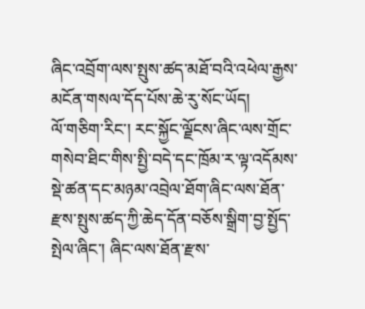ཞིང་འབྲོག་ལས་སྤུས་ཚད་མཐོ་བའི་འཕེལ་རྒྱས་མངོན་གསལ་དོད་པོས་ཆེ་རུ་སོང་ཡོད།
ལོ་གཅིག་རིང་། རང་སྐྱོང་ལྗོངས་ཞིང་ལས་གྲོང་གསེབ་ཐིང་གིས་སྤྱི་བདེ་དང་ཁྲོམ་ར་ལྟ་འདོམས་སྡེ་ཚན་དང་མཉམ་འབྲེལ་ཐོག་ཞིང་ལས་ཐོན་རྫས་སྤུས་ཚད་ཀྱི་ཆེད་དོན་བཅོས་སྒྲིག་བྱ་སྤྱོད་སྤེལ་ཞིང་། ཞིང་ལས་ཐོན་རྫས་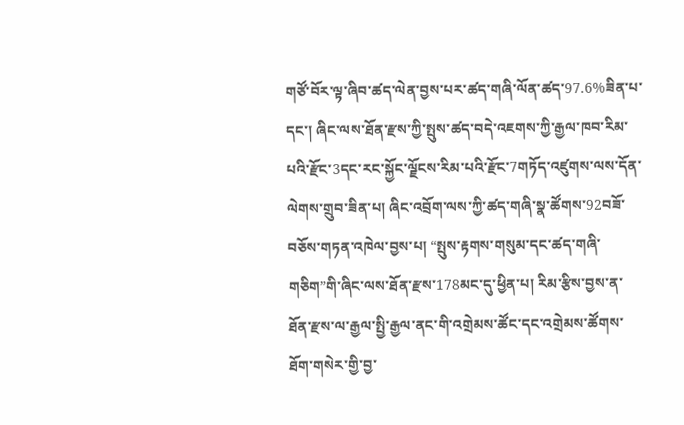གཙོ་བོར་ལྟ་ཞིབ་ཚད་ལེན་བྱས་པར་ཚད་གཞི་ལོན་ཚད་97.6%ཟིན་པ་དང་། ཞིང་ལས་ཐོན་རྫས་ཀྱི་སྤུས་ཚད་བདེ་འཇགས་ཀྱི་རྒྱལ་ཁབ་རིམ་པའི་རྫོང་3དང་རང་སྐྱོང་ལྗོངས་རིམ་པའི་རྫོང་7གཏོད་འཛུགས་ལས་དོན་ལེགས་གྲུབ་ཟིན་པ། ཞིང་འབྲོག་ལས་ཀྱི་ཚད་གཞི་སྣ་ཚོགས་92བཟོ་བཅོས་གཏན་འཁེལ་བྱས་པ། “སྤུས་རྟགས་གསུམ་དང་ཚད་གཞི་གཅིག”གི་ཞིང་ལས་ཐོན་རྫས་178མང་དུ་ཕྱིན་པ། རིམ་རྩིས་བྱས་ན་ཐོན་རྫས་ལ་རྒྱལ་སྤྱི་རྒྱལ་ནང་གི་འགྲེམས་ཚོང་དང་འགྲེམས་ཚོགས་ཐོག་གསེར་གྱི་བྱ་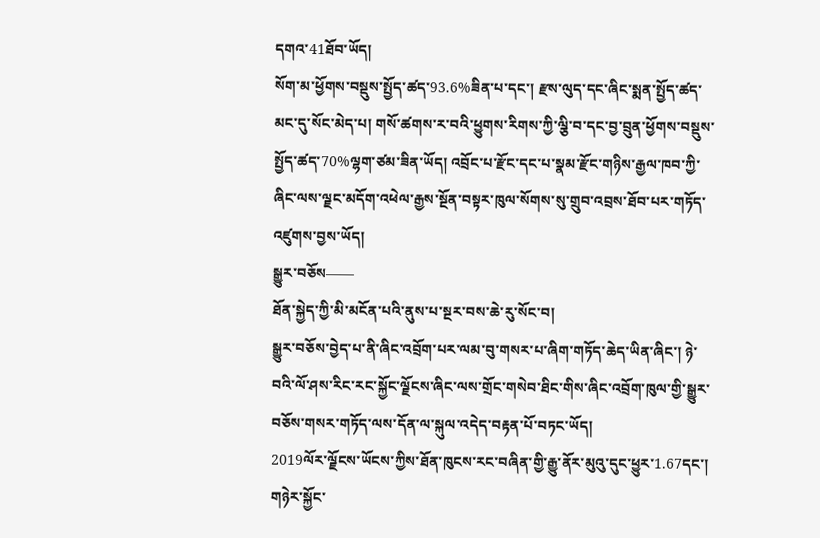དགའ་41ཐོབ་ཡོད།
སོག་མ་ཕྱོགས་བསྡུས་སྤྱོད་ཚད་93.6%ཟིན་པ་དང་། རྫས་ལུད་དང་ཞིང་སྨན་སྤྱོད་ཚད་མང་དུ་སོང་མེད་པ། གསོ་ཚགས་ར་བའི་ཕྱུགས་རིགས་ཀྱི་ལྕི་བ་དང་བྱ་བྲུན་ཕྱོགས་བསྡུས་སྤྱོད་ཚད་70%ལྷག་ཙམ་ཟིན་ཡོད། འབྲོང་པ་རྫོང་དང་པ་སྣམ་རྫོང་གཉིས་རྒྱལ་ཁབ་ཀྱི་ཞིང་ལས་ལྗང་མདོག་འཕེལ་རྒྱས་སྔོན་བསྟར་ཁུལ་སོགས་སུ་གྲུབ་འབྲས་ཐོབ་པར་གཏོད་འཛུགས་བྱས་ཡོད།
སྒྱུར་བཅོས——
ཐོན་སྐྱེད་ཀྱི་མི་མངོན་པའི་ནུས་པ་སྔར་བས་ཆེ་རུ་སོང་བ།
སྒྱུར་བཅོས་བྱེད་པ་ནི་ཞིང་འབྲོག་པར་ལམ་བུ་གསར་པ་ཞིག་གཏོད་ཆེད་ཡིན་ཞིང་། ཉེ་བའི་ལོ་ཤས་རིང་རང་སྐྱོང་ལྗོངས་ཞིང་ལས་གྲོང་གསེབ་ཐིང་གིས་ཞིང་འབྲོག་ཁུལ་གྱི་སྒྱུར་བཅོས་གསར་གཏོད་ལས་དོན་ལ་སྐུལ་འདེད་བརྟན་པོ་བཏང་ཡོད།
2019ལོར་ལྗོངས་ཡོངས་ཀྱིས་ཐོན་ཁུངས་རང་བཞིན་གྱི་རྒྱུ་ནོར་མུའུ་དུང་ཕྱུར་1.67དང་། གཉེར་སྐྱོང་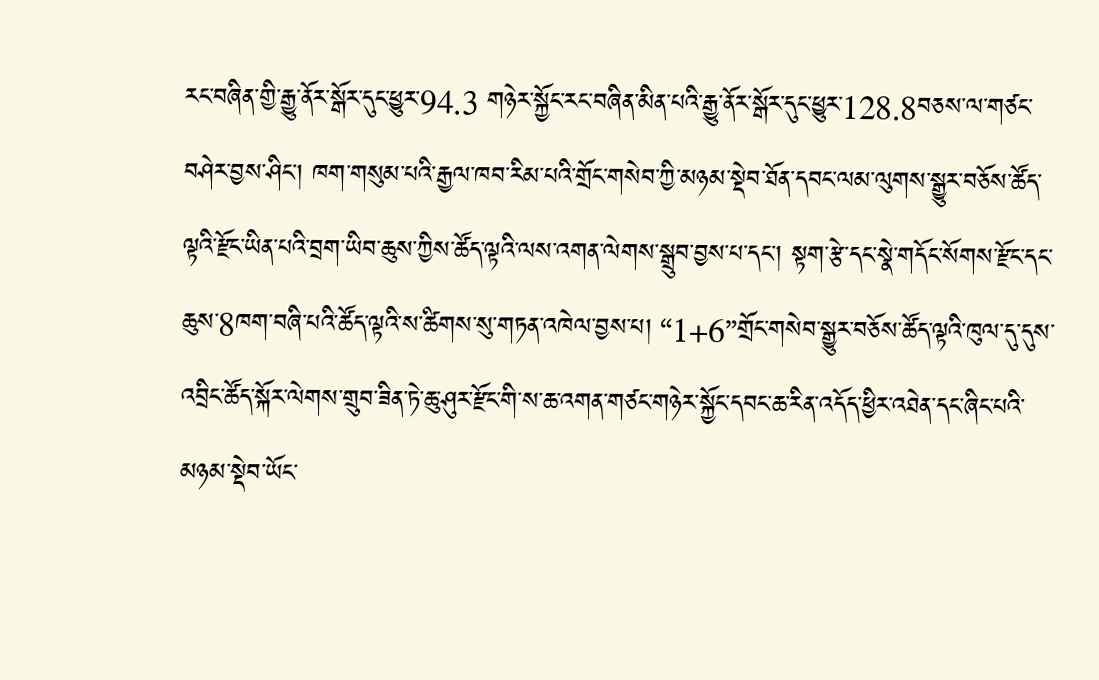རང་བཞིན་གྱི་རྒྱུ་ནོར་སྒོར་དུང་ཕྱུར་94.3 གཉེར་སྐྱོང་རང་བཞིན་མིན་པའི་རྒྱུ་ནོར་སྒོར་དུང་ཕྱུར་128.8བཅས་ལ་གཙང་བཤེར་བྱས་ཤིང་། ཁག་གསུམ་པའི་རྒྱལ་ཁབ་རིམ་པའི་གྲོང་གསེབ་ཀྱི་མཉམ་སྡེབ་ཐོན་དབང་ལམ་ལུགས་སྒྱུར་བཅོས་ཚོད་ལྟའི་རྫོང་ཡིན་པའི་བྲག་ཡིབ་ཆུས་ཀྱིས་ཚོད་ལྟའི་ལས་འགན་ལེགས་སྒྲུབ་བྱས་པ་དང་། སྟག་རྩེ་དང་སྣེ་གདོང་སོགས་རྫོང་དང་ཆུས་8ཁག་བཞི་པའི་ཚོད་ལྟའི་ས་ཚིགས་སུ་གཏན་འཁེལ་བྱས་པ། “1+6”གྲོང་གསེབ་སྒྱུར་བཅོས་ཚོད་ལྟའི་ཁུལ་དུ་དུས་འབྲིང་ཚོད་སྐོར་ལེགས་གྲུབ་ཟིན་ཏེ་ཆུ་ཤུར་རྫོང་གི་ས་ཆ་འགན་གཙང་གཉེར་སྐྱོང་དབང་ཆ་རིན་འདོད་ཕྱིར་འཐེན་དང་ཞིང་པའི་མཉམ་སྡེབ་ཡོང་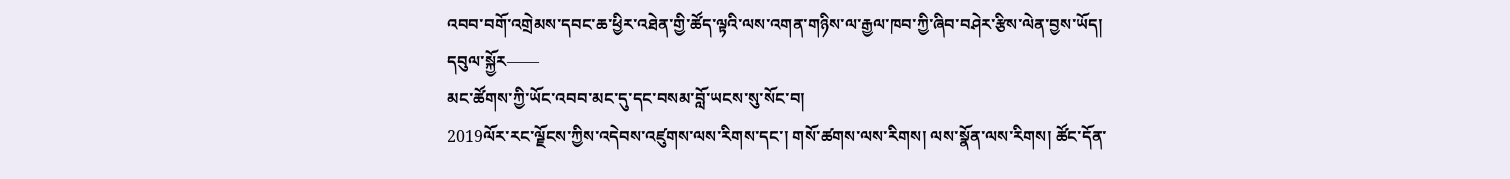འབབ་བགོ་འགྲེམས་དབང་ཆ་ཕྱིར་འཐེན་གྱི་ཚོད་ལྟའི་ལས་འགན་གཉིས་ལ་རྒྱལ་ཁབ་ཀྱི་ཞིབ་བཤེར་རྩིས་ལེན་བྱས་ཡོད།
དབུལ་སྐྱོར——
མང་ཚོགས་ཀྱི་ཡོང་འབབ་མང་དུ་དང་བསམ་བློ་ཡངས་སུ་སོང་བ།
2019ལོར་རང་ལྗོངས་ཀྱིས་འདེབས་འཛུགས་ལས་རིགས་དང་། གསོ་ཚགས་ལས་རིགས། ལས་སྣོན་ལས་རིགས། ཚོང་དོན་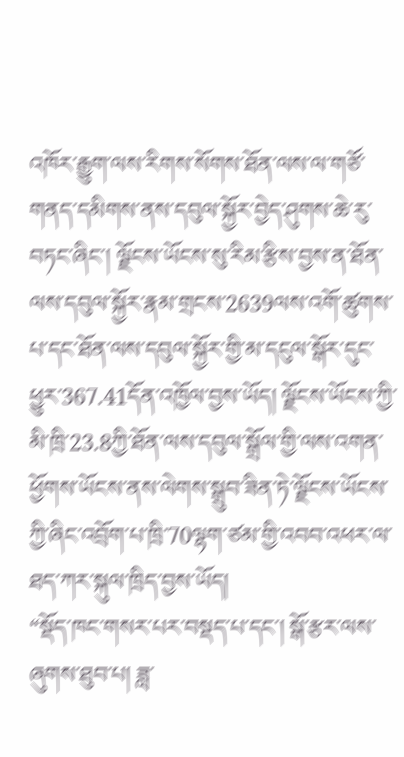འཁོར་རྒྱུག་ལས་རིགས་སོགས་ཐོན་ལས་ལ་གཙོ་གནད་དམིགས་ནས་དབུལ་སྐྱོར་བྱེད་ཤུགས་ཆེ་རུ་བཏང་ཞིང་། ལྗོངས་ཡོངས་སུ་རིམ་རྩིས་བྱས་ན་ཐོན་ལས་དབུལ་སྐྱོར་རྣམ་གྲངས་2639ལས་འགོ་ཚུགས་པ་དང་ཐོན་ལས་དབུལ་སྐྱོར་གྱི་མ་དངུལ་སྒོར་དུང་ཕྱུར་367.41དོན་འཁྱོལ་བྱས་ཡོད། ལྗོངས་ཡོངས་ཀྱི་མི་ཁྲི་23.8ཀྱི་ཐོན་ལས་དབུལ་སྒྲོལ་གྱི་ལས་འགན་ཕྱོགས་ཡོངས་ནས་ལེགས་སྒྲུབ་ཟིན་ཏེ་ལྗོངས་ཡོངས་ཀྱི་ཞིང་འབྲོག་པ་ཁྲི་70ལྷག་ཙམ་གྱི་འབབ་འཕར་ལ་ཐད་ཀར་སྐུལ་ཁྲིད་བྱས་ཡོད།
“སྡོད་ཁང་གསར་པར་བསྡད་པ་དང་། སྒོ་རྩར་ལས་ཞུགས་ཐུབ་པ། ཟླ་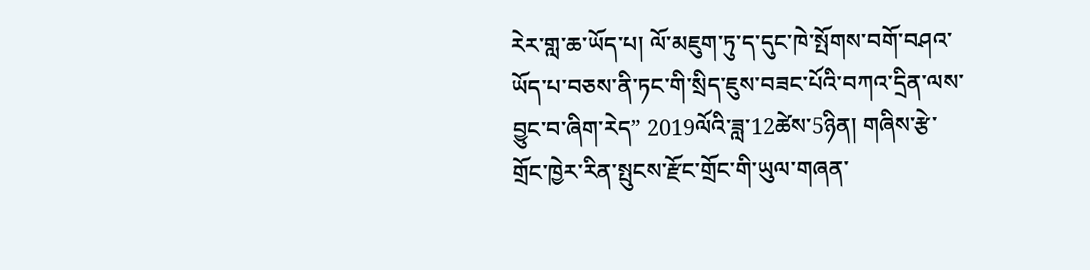རེར་གླ་ཆ་ཡོད་པ། ལོ་མཇུག་ཏུ་ད་དུང་ཁེ་སྤོགས་བགོ་བཤའ་ཡོད་པ་བཅས་ནི་ཏང་གི་སྲིད་ཇུས་བཟང་པོའི་བཀའ་དྲིན་ལས་བྱུང་བ་ཞིག་རེད” 2019ལོའི་ཟླ་12ཚེས་5ཉིན། གཞིས་རྩེ་གྲོང་ཁྱེར་རིན་སྤུངས་རྫོང་གྲོང་གི་ཡུལ་གཞན་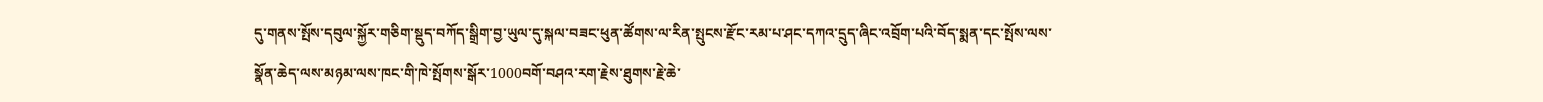དུ་གནས་སྤོས་དབུལ་སྐྱོར་གཅིག་སྡུད་བཀོད་སྒྲིག་བྱ་ཡུལ་དུ་སྐལ་བཟང་ཕུན་ཚོགས་ལ་རིན་སྤུངས་རྫོང་རམ་པ་ཤང་དཀའ་དྲུད་ཞིང་འབྲོག་པའི་བོད་སྨན་དང་སྤོས་ལས་སྣོན་ཆེད་ལས་མཉམ་ལས་ཁང་གི་ཁེ་སྤོགས་སྒོར་1000བགོ་བཤའ་རག་རྗེས་ཐུགས་རྗེ་ཆེ་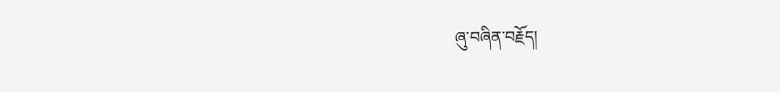ཞུ་བཞིན་བརྗོད།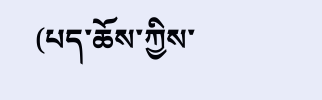(པད་ཆོས་ཀྱིས་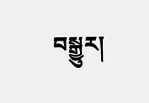བསྒྱུར།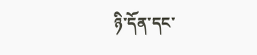ཉི་དོན་དང་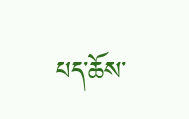པད་ཆོས་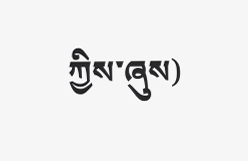ཀྱིས་ཞུས)